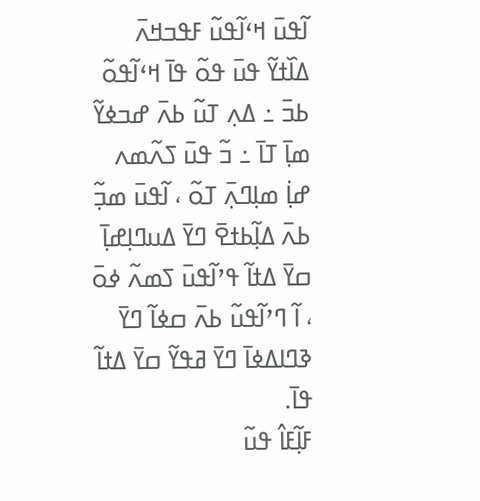ߊ߬ߟߎ߫ ߞߵߊ߬ߟߎ߬ ߓߟߏߞߍ߫ ߡߊ߰ߙߌ߬ ߟߎ߫ ߟߋ߬ ߟߊ߫ ߞߵߊ߬ߟߋ߬ ߕߏ߫ ߸ ߡߍ߲ ߠߎ߬ ߕߍ߫ ߝߏߦߌ߬ ߘߊ߲߫ ߠߊ߫ ߸ ߏ߬ ߟߎ߫ ߖߍ߬ߘߍ ߝߊ߲߭ ߘߊ߲ߣߍ߲߫ ߠߋ߬ ، ߊ߬ߟߎ߫ ߘߏ߲߬ ߕߍ߫ ߡߊ߲߬ߕߙߐ߫ ߣߌ߫ ߡߎߣߊ߲ߝߊ߲߫ ߛߌ߫ ߡߙߊ߬ ߟߴߊ߬ߟߎ߫ ߖߘߍ߬ ߦߋ߫ ، ߊ߬ ߣߴߊ߬ߟߎ߬ ߕߍ߫ ߛߦߊ߬ ߣߌ߫ ߢߣߊߡߦߊ߫ ߣߌ߫ ߥߟߌ߬ ߛߌ߫ ߡߙߊ߬ ߟߊ߫.
ߓߊ߲߬ߓߊ߮ ߟߎ߬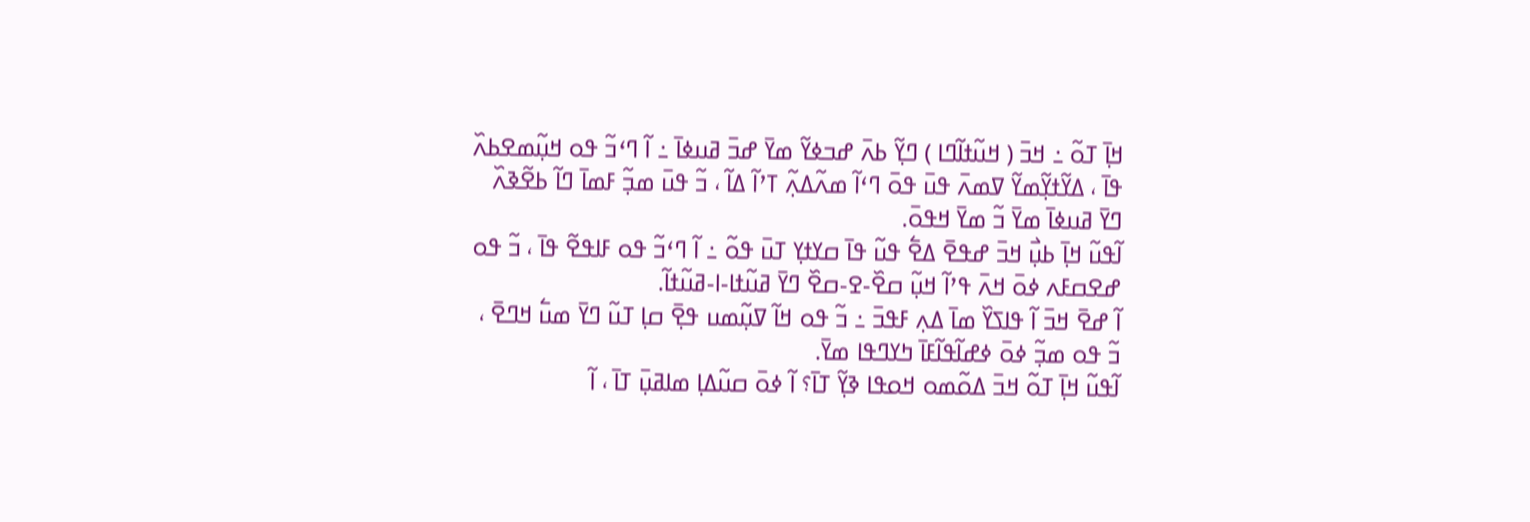ߞߊ߲߫ ߠߋ߬ ߸ ߞߏ߫ ( ߞߎ߬ߙߊ߬ߣߊ ) ߣߌ߲߬ ߕߍ߫ ߝߏߦߌ߬ ߘߌ߫ ߝߏ߫ ߥߎߦߊ߫ ߸ ߊ߬ ߣߵߏ߬ ߟߋ ߞߎ߲߬ߘߐߕߍ߰ ߟߊ߫ ، ߡߌ߬ߙߌ߲߬ߘߌ߬ ߜߘߍ߫ ߟߎ߫ ߟߋ߫ ߣߵߊ߬ ߘߍ߬ߡߍ߲߬ ߠߴߊ߬ ߡߊ߬ ، ߏ߬ ߟߎ߫ ߘߏ߲߬ ߓߘߊ߫ ߣߊ߬ ߕߐ߬ߢߍ߰ ߣߌ߫ ߥߎߦߊ߫ ߘߌ߫ ߏ߬ ߘߌ߫ ߞߟߋ߫.
ߊ߬ߟߎ߬ ߞߊ߲߫ ߕߎ߲߯ ߞߏ߫ ߝߟߐ߫ ߡߐ߱ ߟߎ߬ ߟߊ߫ ߛߌߙߌ߲ ߠߎ߫ ߟߋ߬ ߸ ߊ߬ ߣߵߏ߬ ߟߋ ߓߊߟߐ߬ ߟߊ߫ ، ߏ߬ ߟߋ ߝߐߛߓߍ ߦߋ߫ ߞߍ߫ ߟߴߊ߬ ߞߎ߲߬ ߛߐ߰-ߐ-ߛߐ߰ ߣߌ߫ ߥߎ߬ߙߊ-ߊ-ߥߎ߬ߙߊ߬.
ߊ߬ ߝߐ߫ ߞߏ߫ ߊ߬ ߟߊߖߌ߰ ߘߊ߫ ߡߍ߲ ߓߟߏ߫ ߸ ߏ߬ ߟߋ ߞߊ߬ ߜߎ߲߬ߘߎ ߟߐ߲߫ ߛߊ߲ ߠߎ߬ ߣߌ߫ ߘߎ߱ ߞߣߐ߫ ، ߏ߬ ߟߋ ߘߏ߲߬ ߦߋ߫ ߦߝߊ߬ߟߊ߬ߓߊ߫ ߤߌߣߟߊ ߘߌ߫.
ߊ߬ߟߎ߬ ߞߊ߲߫ ߠߋ߬ ߞߏ߫ ߡߋ߬ߘߋ ߞߋߟߊ ߢߌ߲߬ ߠߊ߫؟ ߊ߬ ߦߋ߫ ߛߎ߬ߡߊ߲ ߘߊߥߎ߲߫ ߠߊ߫ ، ߊ߬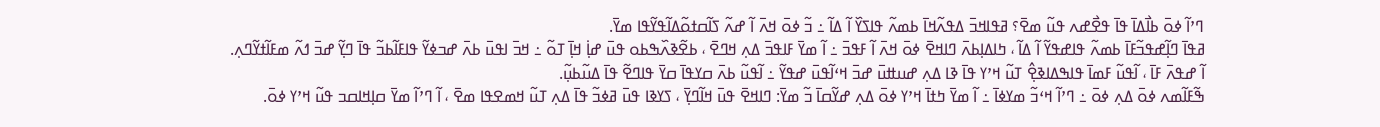ߣߴߊ߬ ߦߋ߫ ߕߊ߯ߡߊ߫ ߟߊ߫ ߟߐ߯ߝߍ ߟߎ߬ ߘߐ߫؟ ߥߟߊߞߏ߫ ߡߟߍ߬ߞߊ߫ ߕߘߍ߬ ߟߊߖߌ߰ ߊ߬ ߡߊ߬ ߸ ߏ߬ ߦߋ߫ ߞߍ߫ ߊ߬ ߝߍ߬ ߖߊ߬ߛߙߋ߬ߡߊ߬ߟߌ߬ߟߊ ߘߌ߫.
ߥߟߊ߫ ߣߊ߲߬ߝߟߏ߬ߓߊ߫ ߕߘߍ߬ ߟߊߝߟߌ߬ ߊ߬ ߡߊ߬ ، ߤߊߡߊ߲ߕߍ߫ ߣߊߞߐ߫ ߦߋ߫ ߞߍ߫ ߊ߬ ߓߟߏ߫ ߸ ߊ߬ ߘߌ߫ ߓߊߟߏ߫ ߡߍ߲ ߞߣߐ߫ ، ߕߐ߬ߢߍ߰ߒߕߋ ߟߎ߫ ߝߊ߲߭ ߞߊ߲߫ ߠߋ߬ ߸ ߞߏ߫ ߊߟߎ߫ ߕߍ߫ ߝߏߦߌ߬ ߟߊߓߊ߬ߕߏ߬ ߟߊ߫ ߣߌ߲߬ ߝߏ߫ ߗߍ߬ ߘߓߊ߬ߙߌ߬ߣߍ߲.
ߊ߬ ߝߟߍ߫ ߓߊ߫ ، ߊ߬ߟߎ߬ ߓߘߊ߫ ߟߊߒߡߊߢߐ߲߮ ߠߎ߬ ߞߴߌ ߟߊ߫ ߢߊ ߡߍ߲ ߝߎߚߎ߫ ߝߏ߫ ߞߵߊ߬ߟߎ߫ ߝߟߌ߬ ߸ ߊ߬ߟߎ߬ ߕߍ߫ ߛߌߟߊ߫ ߛߌ߫ ߟߊߣߐ߬ ߟߊ߫ ߡߎ߬ߕߎ߲߬.
ߒ߬ߓߊ߬ߘߍ ߦߋ߫ ߡߍ߲ ߦߋ߫ ߸ ߣߴߊ߬ ߞߵߏ߬ ߘߌߦߊ߫ ߸ ߊ߬ ߘߌ߫ ߤߙߊ߫ ߞߴߌ ߦߋ߫ ߡߍ߲ ߝߌ߬ߛߊ߫ ߏ߬ ߘߌ߫: ߣߊߞߐ߫ ߟߎ߫ ߞߊ߬ߣߌ߲߫ ، ߖߌߢߊ ߟߎ߫ ߥߦߏ߬ ߟߊ߫ ߡߍ߲ ߠߎ߬ ߞߘߐߟߊ ߘߐ߫ ، ߊ߬ ߣߴߊ߬ ߘߌ߫ ߛߊ߲ߞߊߛߏ ߟߎ߬ ߞߴߌ ߦߋ߫.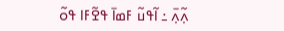ߍ߲߬ߍ߲߫ ߸ ߊ߬ߟߎ߬ ߓߘߊ߫ ߟߐ߬ߓߊ ߟߋ߬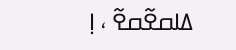ߡߊߛߐ߬ߛߐ߬ ، ߊ߲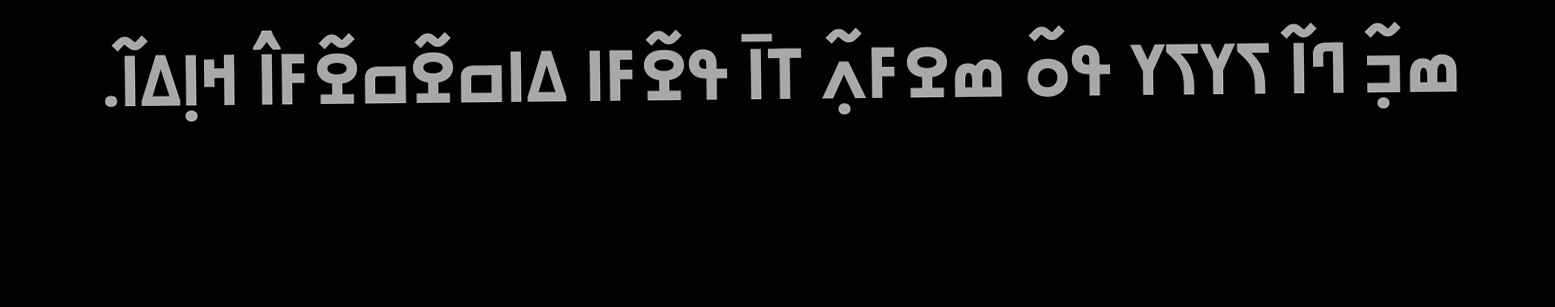ߘߏ߲߬ ߣߊ߬ ߖߌߖߌ ߟߋ߬ ߘߐߓߍ߲߬ ߠߊ߫ ߟߐ߬ߓߊ ߡߊߛߐ߬ߛߐ߬ߓߊ߮ ߞߊ߲ߡߊ߬.